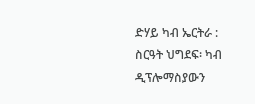ድሃይ ካብ ኤርትራ : ስርዓት ህግደፍ፡ ካብ ዲፕሎማስያውን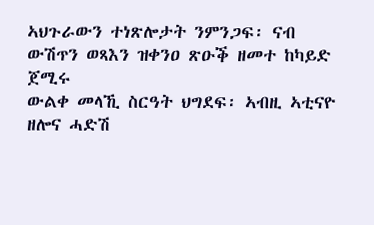ኣህጉራውን ተነጽሎታት ንምንጋፍ፡ ናብ ውሽጥን ወጻእን ዝቀንዐ ጽዑቕ ዘመተ ከካይድ ጀሚሩ
ውልቀ መላኺ ስርዓት ህግደፍ፡ ኣብዚ ኣቲናዮ ዘሎና ሓድሽ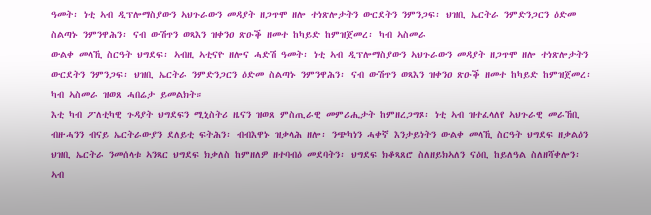ዓመት፡ ነቲ ኣብ ዲፕሎማስያውን ኣህጉራውን መዳያት ዘጋጥሞ ዘሎ ተነጽሎታትን ውርደትን ንምንጋፍ፡ ህዝቢ ኤርትራ ንምድንጋርን ዕድመ ስልጣኑ ንምንዋሕን፡ ናብ ውሽጥን ወጻእን ዝቀንዐ ጽዑቕ ዘመተ ከካይድ ከምዝጀመረ፡ ካብ ኣስመራ
ውልቀ መላኺ ስርዓት ህግደፍ፡ ኣብዚ ኣቲናዮ ዘሎና ሓድሽ ዓመት፡ ነቲ ኣብ ዲፕሎማስያውን ኣህጉራውን መዳያት ዘጋጥሞ ዘሎ ተነጽሎታትን ውርደትን ንምንጋፍ፡ ህዝቢ ኤርትራ ንምድንጋርን ዕድመ ስልጣኑ ንምንዋሕን፡ ናብ ውሽጥን ወጻእን ዝቀንዐ ጽዑቕ ዘመተ ከካይድ ከምዝጀመረ፡ ካብ ኣስመራ ዝወጸ ሓበሬታ ይመልክት።
እቲ ካብ ፖለቲካዊ ጉዳያት ህግደፍን ሚኒስትሪ ዜናን ዝወጸ ምስጢራዊ መምሪሒታት ከምዘረጋግጾ፡ ነቲ ኣብ ዝተፈላለየ ኣህጉራዊ መራኸቢ ብዙሓንን ብናይ ኤርትራውያን ደለይቲ ፍትሕን፡ ብብእዋኑ ዝቃላሕ ዘሎ፡ ንጭካነን ሓቀኛ እንታይነትን ውልቀ መላኺ ስርዓት ህግደፍ ዘቃልዕን ህዝቢ ኤርትራ ንመሰላቱ ኣንጻር ህግደፍ ክቃለስ ከምዘለዎ ዘተባብዕ መደባትን፡ ህግደፍ ክቆጻጸሮ ስለዘይክኣለን ናዕቢ ከይለዓል ስለዘሻቀሎን፡ ኣብ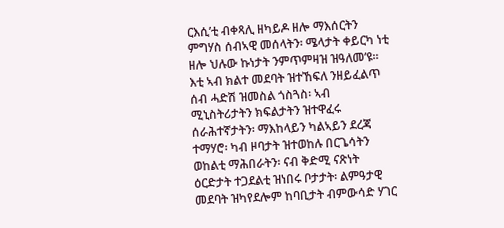ርእሲ’ቲ ብቀጻሊ ዘካይዶ ዘሎ ማእሰርትን ምግሃስ ሰብኣዊ መሰላትን፡ ሜላታት ቀይርካ ነቲ ዘሎ ህሉው ኩነታት ንምጥምዛዝ ዝዓለመ’ዩ። እቲ ኣብ ክልተ መደባት ዝተኸፍለ ንዘይፈልጥ ሰብ ሓድሽ ዝመስል ጎስጓስ፡ ኣብ ሚኒስትሪታትን ክፍልታትን ዝተዋፈሩ ሰራሕተኛታትን፡ ማእከላይን ካልኣይን ደረጃ ተማሃሮ፡ ካብ ዞባታት ዝተወከሉ በርጌሳትን ወከልቲ ማሕበራትን፡ ናብ ቅድሚ ናጽነት ዕርድታት ተጋደልቲ ዝነበሩ ቦታታት፡ ልምዓታዊ መደባት ዝካየደሎም ከባቢታት ብምውሳድ ሃገር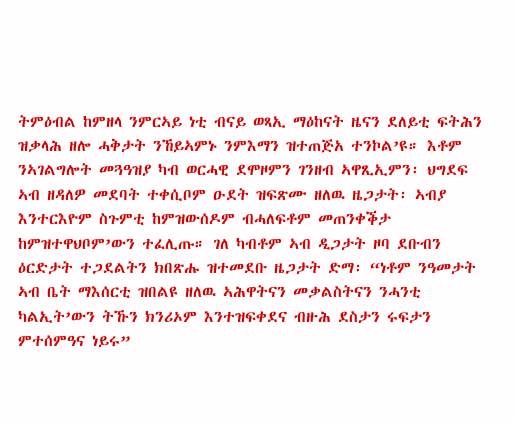ትምዕብል ከምዘላ ንምርኣይ ነቲ ብናይ ወጻኢ ማዕከናት ዜናን ደለይቲ ፍትሕን ዝቃላሕ ዘሎ ሓቅታት ንኸይኣምኑ ንምእማን ዝተጠጅአ ተንኮል’ዩ። እቶም ንኣገልግሎት መጓዓዝያ ካብ ወርሓዊ ደሞዞምን ገንዘብ ኣዋጺኢምን፡ ህግደፍ ኣብ ዘዳለዎ መደባት ተቀሲቦም ዑደት ዝፍጽሙ ዘለዉ ዜጋታት፡ ኣብያ እንተርእዮም ስጉምቲ ከምዝውሰዶም ብሓለፍቶም መጠንቀቕታ ከምዝተዋህቦም’ውን ተፈሊጡ። ገለ ካብቶም ኣብ ዲጋታት ዞባ ደቡብን ዕርድታት ተጋደልትን ክበጽሑ ዝተመደቡ ዜጋታት ድማ፡ “ነቶም ንዓመታት ኣብ ቤት ማእሰርቲ ዝበልዩ ዘለዉ ኣሕዋትናን መቃልስትናን ንሓንቲ ካልኢት’ውን ትኹን ክንሪኦም እንተዝፍቀደና ብዙሕ ደስታን ሩፍታን ምተሰምዓና ነይሩ”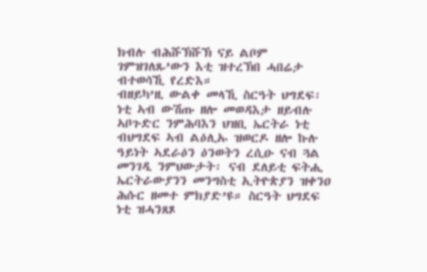ክብሉ ብሕሹኽሹኽ ናይ ልቦም ገምዝገለጹ’ውን እቲ ዝተረኽበ ሓበሬታ ብተወሳኺ የረድእ።
ብዘይካ’ዚ ውልቀ መላኺ ስርዓት ህግደፍ፡ ነቲ ኣብ ውሽጡ ዘሎ መወዳእታ ዘይብሉ ኣቦጉድር ንምሕባእን ህዝቢ ኤርትራ ነቲ ብህግደፍ ኣብ ልዕሊኡ ዝወርዶ ዘሎ ኩሉ ዓይነት ኣደራዕን ዕንወትን ረሲዑ ናብ ጓል መንገዲ ንምህውታት፡ ናብ ደለይቲ ፍትሒ ኤርትራውያንን መንግስቲ ኢትዮጵያን ዝቀንዐ ሕሱር ዘመተ ምክያድ’ዩ። ስርዓት ህግደፍ ነቲ ዝሓንጸጾ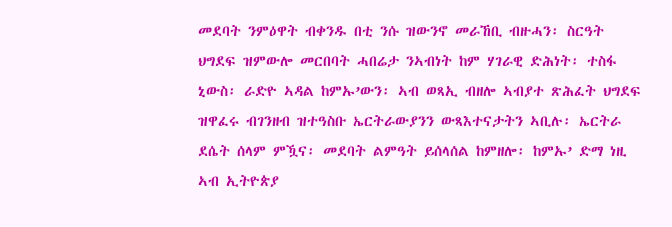መደባት ንምዕዋት ብቀንዱ በቲ ንሱ ዝውንኖ መራኸቢ ብዙሓን፡ ስርዓት ህግደፍ ዝምውሎ መርበባት ሓበሬታ ንኣብነት ከም ሃገራዊ ድሕነት፡ ተስፋ ኒውስ፡ ራድዮ ኣዳል ከምኡ’ውን፡ ኣብ ወጻኢ ብዘሎ ኣብያተ ጽሕፈት ህግደፍ ዝዋፈሩ ብገንዘብ ዝተዓስቡ ኤርትራውያንን ውጻእተናታትን ኣቢሉ፡ ኤርትራ ደሴት ሰላም ምዃና፡ መደባት ልምዓት ይሰላሰል ከምዘሎ፡ ከምኡ’ ድማ ነዚ ኣብ ኢትዮጵያ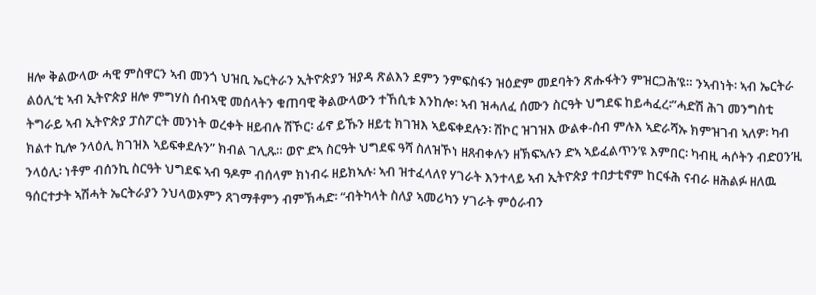ዘሎ ቅልውላው ሓዊ ምስዋርን ኣብ መንጎ ህዝቢ ኤርትራን ኢትዮጵያን ዝያዳ ጽልእን ደምን ንምፍስፋን ዝዕድም መደባትን ጽሑፋትን ምዝርጋሕ’ዩ። ንኣብነት፡ ኣብ ኤርትራ ልዕሊ’ቲ ኣብ ኢትዮጵያ ዘሎ ምግሃስ ሰብኣዊ መሰላትን ቁጠባዊ ቅልውላውን ተኸሲቱ እንከሎ፡ ኣብ ዝሓለፈ ሰሙን ስርዓት ህግደፍ ከይሓፈረ፡”ሓድሽ ሕገ መንግስቲ ትግራይ ኣብ ኢትዮጵያ ፓስፖርት መንነት ወረቀት ዘይብሉ ሽኾር፡ ፊኖ ይኹን ዘይቲ ክገዝእ ኣይፍቀደሉን፡ ሽኮር ዝገዝእ ውልቀ-ሰብ ምሉእ ኣድራሻኡ ክምዝገብ ኣለዎ፡ ካብ ክልተ ኪሎ ንላዕሊ ክገዝእ ኣይፍቀደሉን” ክብል ገሊጹ። ወዮ ድኣ ስርዓት ህግደፍ ዓሻ ስለዝኾነ ዘጸብቀሉን ዘኽፍኣሉን ድኣ ኣይፈልጥን’ዩ እምበር፡ ካብዚ ሓሶትን ብድዐን’ዚ ንላዕሊ፡ ነቶም ብሰንኪ ስርዓት ህግደፍ ኣብ ዓዶም ብሰላም ክነብሩ ዘይክኣሉ፡ ኣብ ዝተፈላለየ ሃገራት እንተላይ ኣብ ኢትዮጵያ ተበታቲኖም ከርፋሕ ናብራ ዘሕልፉ ዘለዉ ዓሰርተታት ኣሽሓት ኤርትራያን ንህላወኦምን ጸገማቶምን ብምኽሓድ፡ “ብትካላት ስለያ ኣመሪካን ሃገራት ምዕራብን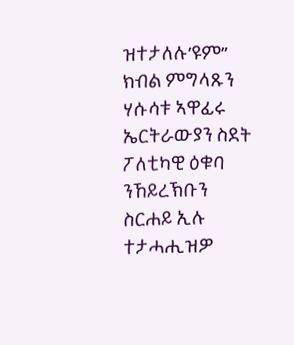ዝተታለሉ’ዩም” ክብል ምግላጹን ሃሱሳቱ ኣዋፊሩ ኤርትራውያን ስደት ፖለቲካዊ ዕቁባ ንኸይረኽቡን ስርሐይ ኢሉ ተታሓሒዝዎ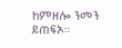ከምዘሎ ንመን ይጠፍኦ።